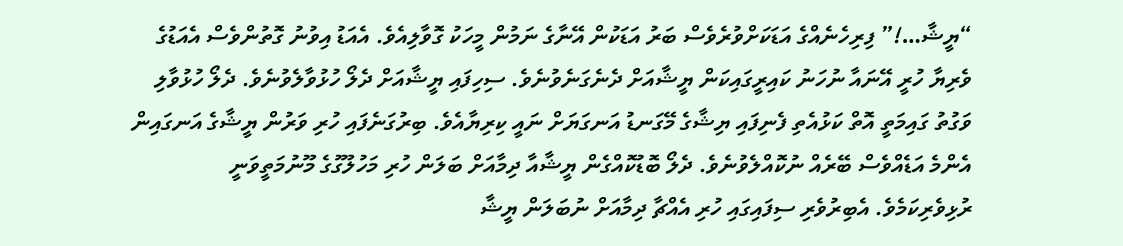“ޔީޝާ…!” ފިރިހެނެއްގެ އަޑަކަށްވުރެވެސް ބަރު އަޑަކުން އޭނާގެ ނަމުން މީހަކު ގޮވާލިއެވެ. އެއަޑު އިވުނު ގޮތުންވެސް އެއަޑުގެ ވެރިޔާ ހުރީ އޭނައާ ނުހަނު ކައިރީގައިކަން ޔީޝާއަށް ދެނެގަނެވުނެވެ. ސިހިފައި ޔީޝާއަށް ދެލޯ ހުޅުވާލެވުނެވެ. ދެލޯ ހުޅުވާލި ވަގުތު ގައިމަތީ އޮތް ކަޅުއެތި ފެނިފައި ޔިޝާގެ މޭގަނޑު އަނގަޔަށް ނައީ ކިރިޔާއެވެ. ބިރުގަނެފައި ހުރި ވަރުން ޔީޝާގެ އަނގައިން އެންމެ އަޑެއްވެސް ބޭރެއް ނުކޮއްލެވުނެވެ. ދެލޯ ބޮޑުކޮއްގެން ޔީޝާއާ ދިމާއަށް ބަލަން ހުރި މަހުލޫގުގެ މޫނުމަތީވަނީ ރުޅިވެރިކަމެވެ. އެބިރުވެރި ސިފައިގައި ހުރި އެއްޗާ ދިމާއަށް ނުބަލަން ޔީޝާ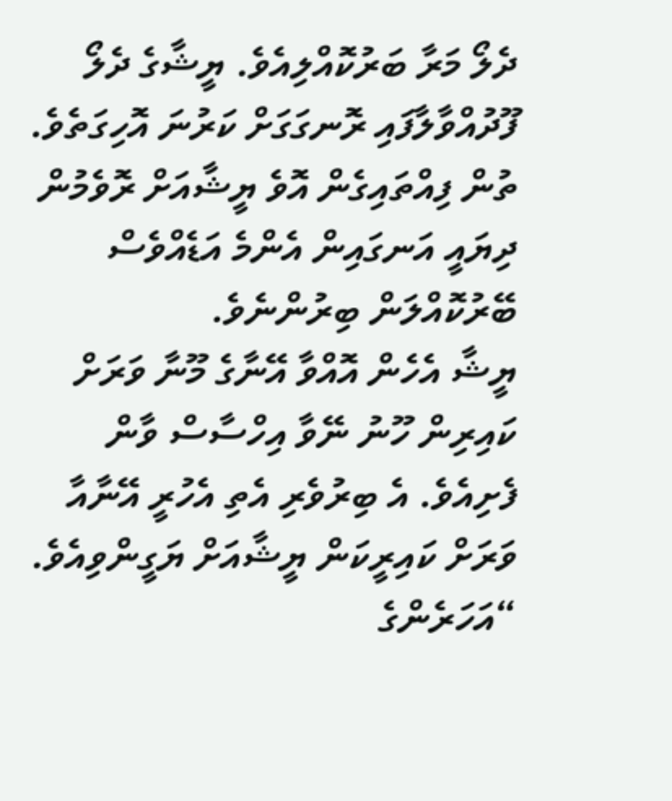ދެލޯ މަރާ ބަރުކޮއްލިއެވެ. ޔީޝާގެ ދެލޯ ފޫދުއްވާލާފައި ރޮނގަގަށް ކަރުނަ އޮހިގަތެވެ. ތުން ފިއްތައިގެން އޮވެ ޔީޝާއަށް ރޮވެމުން ދިޔައީ އަނގައިން އެންމެ އަޑެއްވެސް ބޭރުކޮއްލަން ބިރުންނެވެ.
ޔީޝާ އެހެން އޮއްވާ އޭނާގެ މޫނާ ވަރަށް ކައިރިން ހޫނު ނޭވާ އިހްސާސް ވާން ފެށިއެވެ. އެ ބިރުވެރި އެތި އެހުރީ އޭނާއާ ވަރަށް ކައިރީކަން ޔީޝާއަށް ޔަގީންވިއެވެ.
“އަހަރެންގެ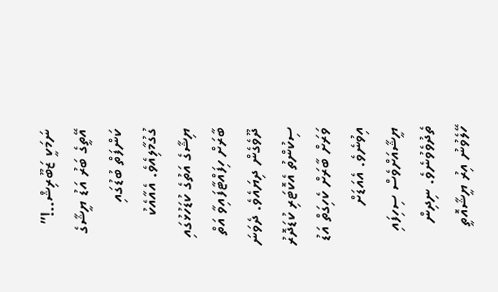ނަމަކީ ޒަބޫރިޝް..!” އޭތީގެ ބަރު އަޑު ޔީޝާގެ ކަންފަތް ބުޑުގައި ގުގުމާލިއެވެ. އެއާއެކު ޔިޝާގެ އަތުގެ ކުޑަހުޅުގައި ބާރަށް ހިފައްޓާފައިވާ އަތް ދޫވެގެން ދިޔައެވެ. ދެވަނަ ސިކުންތު އެކޮޓަރި ކުޑަދޮރު ވަރަށް ބާރަށް ކެހިގަތް އަޑު އިވުނެވެ. އެއަޑަށް ޔީޝާއަށްވެސް ސިހިފައި ތެދުވެވުނެވެ. ނިދިން ހޭލެވުނު އިރު ޔީޝާއޮތީ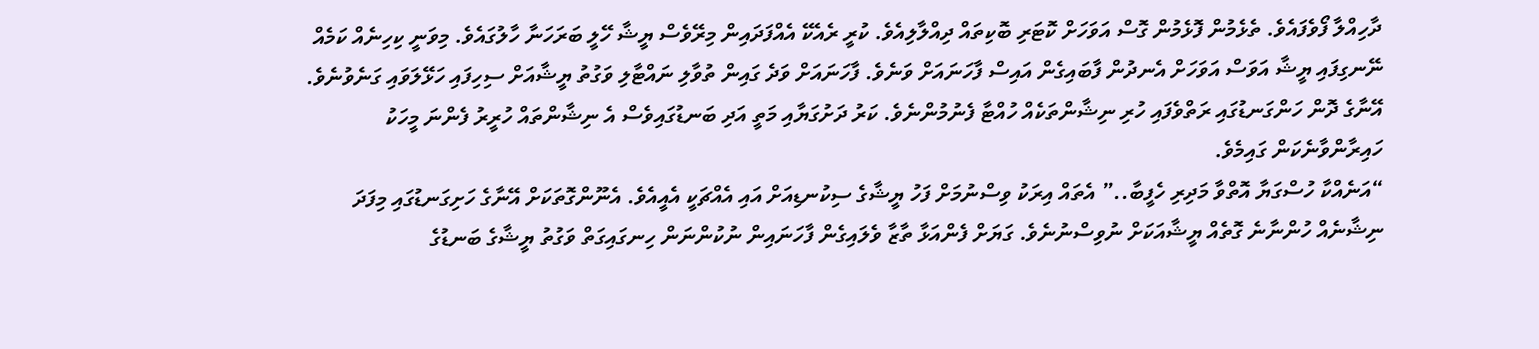ދާހިއްލާ ފޯވެފައެވެ. ތެޅެމުން ފޮޅެމުން ގޮސް އަވަހަށް ކޮޓަރި ބޮކިތައް ދިއްލާލިއެވެ. ކުރީ ރެއެކޭ އެއްފަދައިން މިރޭވެސް ޔީޝާ ހޭލީ ބަރަހަނާ ހާލުގައެވެ. މިވަނީ ކިހިނެއް ކަމެއް ނޭނގިފައި ޔީޝާ އަވަސް އަވަހަށް އެނދުން ފާބައިގެން އައިސް ފާހަނައަށް ވަނެވެ. ފާހަނައަށް ވަދެ ގައިން ތުވާލި ނައްޓާލި ވަގުތު ޔީޝާއަށް ސިހިފައި ހަޅޭލަވައި ގަނެވުނެވެ. އޭނާގެ ދޮން ހަންގަނޑުގައި ރަތްވެފައި ހުރި ނިޝާންތަކެއް ހުއްޓާ ފެނުމުންނެވެ. ކަރު ދަށުގަޔާއި މަތީ އަދި ބަނޑުގައިވެސް އެ ނިޝާންތައް ހުރީރު ފެންނަ މީހަކު ހައިރާންވާނެކަން ގައިމެވެ.
“އަނެއްކާ ހުސްގަޔާ އޮތްވާ މަދިރި ހެފީބާ..” އެތައް އިރަކު ވިސްނުމަށް ފަހު ޔީޝާގެ ސިކުނޑިއަށް އައި އެއްޗަކީ އެއީއެވެ. އެނޫންގޮތަކަށް އޭނާގެ ހަށިގަނޑުގައި މިފަދަ ނިޝާނެއް ހުންނާނެ ގޮތެއް ޔީޝާއަކަށް ނުވިސްނުނެވެ. ގަޔަށް ފެންއަޅާ ތާޒާ ވެލައިގެން ފާހަނައިން ނުކުންނަން ހިނގައިގަތް ވަގުތު ޔީޝާގެ ބަނޑުގެ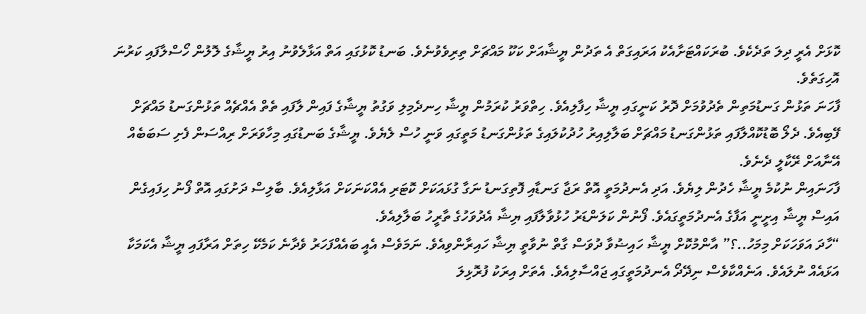ކޮޅަށް އެރީ ދިލަ ތަދެކެވެ. ބުރަކައްޓަށާއެކު އަރައިގަތް އެ ތަދުން ޔީޝާއަށް ކަކޫ މައްޗަށް ތިރިވެވުނެވެ. ބަނޑު ކޮޅުގައި އަތް އަޅާލެވުނު އިރު ޔީޝާގެ ލޮލުން ހޯސްލާފައި ކަރުނަ އޮހިގަތެވެ.
ފާހަނަ ތަޅުން ގަނޑުމަތިން ތެދުވުމަށް ދޮރު ކަނީގައި ޔީޝާ ހިފާލިއެވެ. ހިތްވަރު ކުރަމުން ޔީޝާ ހިނދެމިލި ވަގުތު ޔީޝާގެ ފައިން ލާފައި ތެތް އެއްޗެއް ތަޅުންގަނޑު މައްޗަށް ފޭބިއެވެ. ދެލޯ ބޮޑުކޮއްލާފައި ތަޅުންގަނޑު މައްޗަށް ބަލާލިއިރު ހުދުކުލައިގެ ތަޅުންގަނޑު މަތީގައި ވަނީ ހުސް ލެޔެވެ. ޔީޝާގެ ބަނޑުގައި މިހާވަރަށް ރިއްސަން ފެށި ސަބަބެއް އޭނާއަށް ރޭކާލީ ދެނެވެ.
ފާހަނައިން ނުކުމެ ޔީޝާ ހެދުން ލިޔެވެ. އަދި އެނދުމަތީ އޮތް ރަޖާ ގަނޑާއި ފޮތިގަނޑު ނަގާ ގުޅައަކަށް ކޮޓަރި އެއްކަނަކަށް އަޅާލިއެވެ. ބާލިސް ދަށުގައި އޮތް ފޯނު ހިފައިގެން އައިސް ޔީޝާ އިށީނީ އަފާގެ އެނދުމަތީގައެވެ. ފޯނުން ކަލަންޑަރު ހުޅުވާލާފައި ޔިޝާ އެދުވަހުގެ ތާރީހު ބަލާލިއެވެ.
“ހާދަ އަވަހަކަށް މިމަހު..؟” އާންމުކޮށް ޔީޝާ ހައިޟުވާ ދުވަސް ގާތް ނުވާތީ ޔިޝާ ހައިރާންވިއެވެ. ނަމަވެސް އެއީ ބައެއްފަހަރު ވެދާނެ ކަމެކޭ ހިތަށް އަރާފައި ޔީޝާ އެކަމަކާ އަޅައެއް ނުލައެވެ. އަނެއްކާވެސް ނިދޭދޯ އެނދުމަތީގައި ޖައްސާލިއެވެ. އެތަށް އިރަކު ފުރޮޅިލަ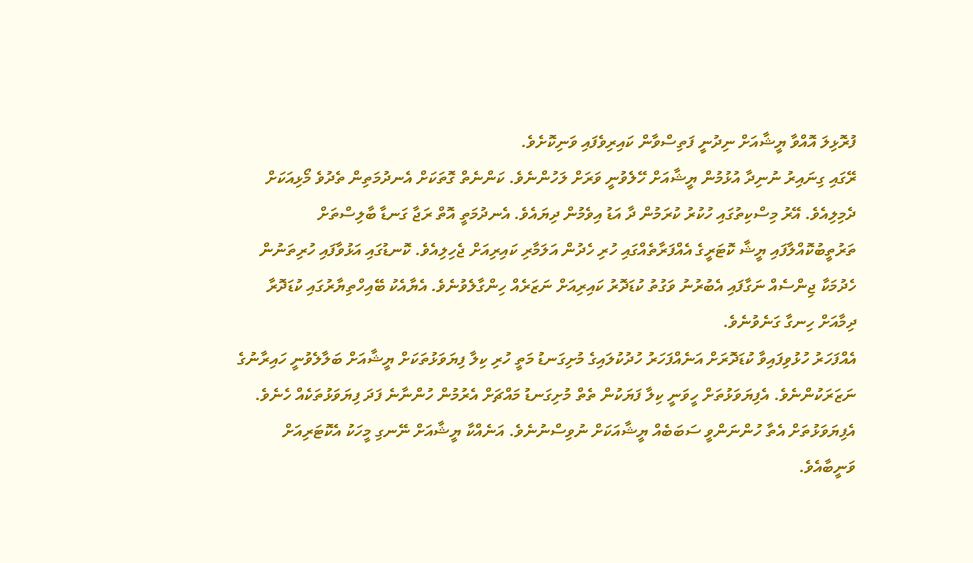ފުރޮޅިލަ އޮއްވާ ޔީޝާއަށް ނިދުނީ ފަތިސްވާން ކައިރިވެފައި ވަނިކޮށެވެ.
ރޭގައި ގިނައިރު ނުނިދާ އުޅުމުން ޔީޝާއަށް ހޭލެވުނީ ވަރަށް ލަހުންނެވެ. ކަންނެތް ގޮތަކަށް އެނދުމަތިން ތެދުވެ މޯޅިއަކަށް ދެމިލިއެވެ. އޭރު މިސްކިތުގައި ހުކުރު ކުރަމުން ދާ އަޑު އިވެމުން ދިޔައެވެ. އެނދުމަތީ އޮތް ރަޖާ ގަނޑާ ބާލިސްތަށް ތަރުތީބުކޮއްލާފައި ޔީޝާ ކޮޓަރީގެ އެއްފަރާތެއްގައި ހުރި ހެދުން އަލަމާރި ކައިރިއަށް ޖެހިލިއެވެ. ކޮނޑުގައި އަޅުވާފައި ހުރިތަނުން ހެދުމަކާ ޖިންސެއް ނަގާފައި އެބުރުނު ވަގުތު ކުޑަދޮރު ކައިރިއަށް ނަޒަރެއް ހިންގާލެވުނެވެ. އެޔާއެކު ބޭއިހްތިޔާރުގައި ކުޑަދޮރާ ދިމާއަށް ހިނގާ ގަނެވުނެވެ.
އެއްފަހަރު ހުޅުވިފައިވާ ކުޑަދޮރަށް އަނެއްފަހަރު ހުދުކުލައިގެ މުށިގަނޑު މަތީ ހުރި ކިލާ ފިޔަވަޅުތަކަށް ޔީޝާއަށް ބަލާލެވުނީ ހައިރާނުގެ ނަޒަރަކުންނެވެ. އެފިޔަވަޅުތަށް ހީވަނީ ކިލާ ފަޔަކުން ތެތް މުށިގަނޑު މައްޗަށް އެރުމުން ހުންނާނެ ފަދަ ފިޔަވަޅުތަކެއް ހެނެވެ. އެފިޔަވަޅުތަށް އެތާ ހުންނަންވީ ސަބަބެއް ޔީޝާއަކަށް ނުވިސްނުނެވެ. އަނެއްކާ ޔީޝާއަށް ނޭނގި މީހަކު އެކޮޓަރިއަށް ވަނީބާއެވެ.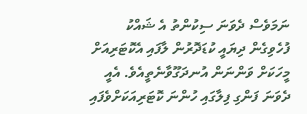ނަމަވެސް ދެވަނަ ސިކުންތު އެ ޝައްކު ފުހެވިގެން ދިޔައީ ކުޑަދޮރުން ލާފައި އެކޮޓަރިއަށް މީހަކަށް ވަންނަން އުނދަގޫވާނެތީއެވެ. އެއީ ދެވަނަ ފަންގި ފިލާގައި ހުންނަ ކޮޓަރިއަކަށްވެފައި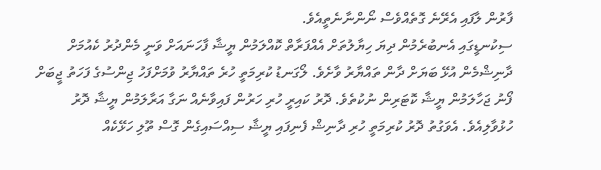ފާރުން ލާފައި އެރޭނެ ގޮތެއްވެސް ނޯންނާނެތީއެވެ.
ސިކުނޑީގައި އެނބުރެމުން ދިޔަ ހިޔާލުތަށް އެއްފަރާތް ކޮއްލަމުން ޔީޝާ ފާހަނައަށް ވަނީ މެންދުރު ކެއުމަށް ދާނިޝްމެން އުޅޭ ބަޔަށް ދާން ތައްޔާރު ވާށެވެ. ލޯގަނޑު ކުރިމަތީ ހުރެ ތައްޔާރު ވުމަށްފަހު ޖިންސުގެ ފަހަތު ޖީބަށް ފޯނު ޖަހާލަމުން ޔީޝާ ކޮޓަރިން ނުކުތެވެ. ދޮރު ކައިރީ ހުރި ހަރުން ފައިވާނެއް ނަގާ އަރާލަމުން ޔީޝާ ދޮރު ހުޅުވާލިއެވެ. އެވަގުތު ދޮރު ކުރިމަތީ ހުރި ދާނިޝް ފެނިފައި ޔީޝާ ސިއްސައިގެން ގޮސް ތޫލި ހަޅޭކެއް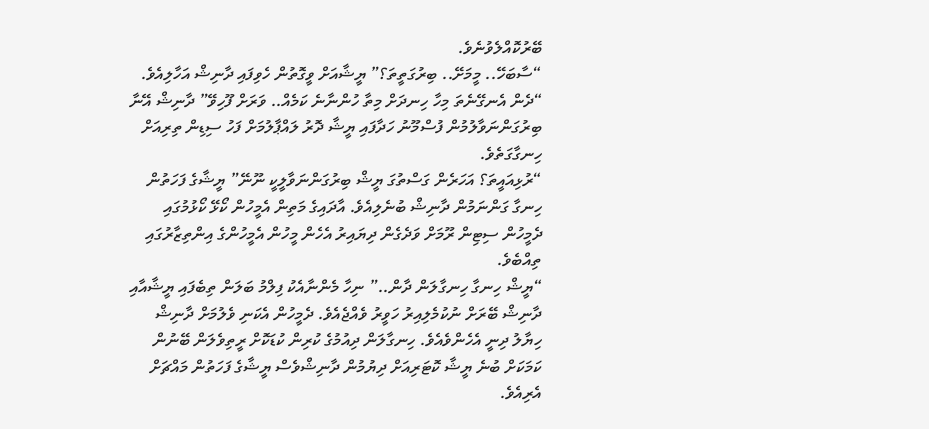ބޭރުކޮއްލެވުނެވެ.
“ސާބަހޭ.. މީމަށޭ.. ބިރުގަތީތަ؟” ޔީޝާއަށް ވީގޮތުން ހެވިފައި ދާނިޝް އަހާލިއެވެ.
“ދެން އެނގޭނެތަ މިހާ ހިނދަށް މިތާ ހުންނާނެ ކަމެއް.. ވަރަށް ފޫހިވޭ” ދާނިޝް އޭނާ ބިރުގަންނަވާލުމުން ފުސްމޫނު ހަދާފައި ޔީޝާ ދޮރު ލައްޕާލުމަށް ފަހު ސިޑިން ތިރިއަށް ހިނގާގަތެވެ.
“ރުޅިއައީތަ؟ އަހަރެން ގަސްތުގަ ޔީޝް ބިރުގަންނަވާލީކީ ނޫނޭ” ޔީޝާގެ ފަހަތުން ހިނގާ ގަންނަމުން ދާނިޝް ބުނެލިއެވެ. އާދައިގެ މަތިން އެމީހުން ކޯޅޭ ކޯޅުމުގައި ދެމީހުން ސިޓިން ރޫމަށް ވަދެގެން ދިޔައިރު އެހެން މީހުން އެމީހުންގެ އިންތިޒާރުގައި ތިއްބެވެ.
“ޔީޝް ހިނގާ ހިނގާލަން ދާން..” ނިހާ މެންނާއެކު ފިލްމު ބަލަން ތިބެފައި ޔީޝާއާއި ދާނިޝް ބޭރަށް ނުކުމެލިއިރު ހަވީރު ވެއްޖެއެވެ. ދެމީހުން އެކަނި ވެލުމަށް ދާނިޝް ހިޔާލު ދިނީ އެހެންވެއެވެ. ހިނގާލަން ދިއުމުގެ ކުރިން ކުޑަކޮށް ރީތިވެލަން ބޭނުން ކަމަކަށް ބުނެ ޔީޝާ ކޮޓަރިއަށް ދިޔުމުން ދާނިޝްވެސް ޔީޝާގެ ފަހަތުން މައްޗަށް އެރިއެވެ.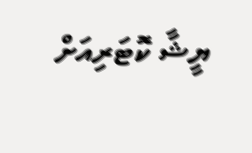ޔީޝާ ކޮޓަރިއަށް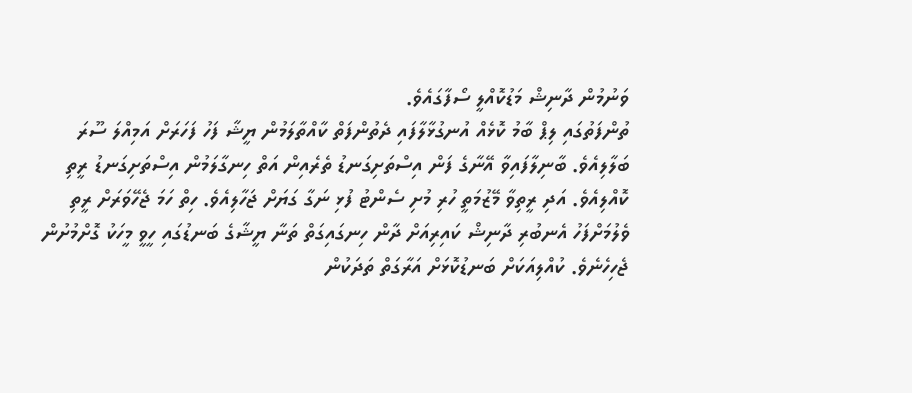ވަނުމުން ދާނިޝް މަޑުކޮއްލީ ސޯފާގައެވެ.
ތުންފަތުގައި ލިޕް ބާމު ކޮޅެއް އުނގުޅާލާފައި ދެތުންފަތް ކާއްތާލަމުން ޔީޝާ ފަހު ފަހަރަށް އަމިއްލަ ސޫރަ ބަލާލިއެވެ. ބާނިލާފައިވާ އޭނާގެ ފަން އިސްތަށިގަނޑު ތެރެއިން އަތް ހިނގާލަމުން އިސްތަށިގަނޑު ރީތި ކޮއްލިއެވެ. އަދި ރީތިވާ މޭޒުމަތީ ހުރި މުށި ސެންޓު ފުޅި ނަގާ ގަޔަށް ޖަހާލިއެވެ. ހިތް ހަމަ ޖެހޭވަރަށް ރީތި ވެލުމަށްފަހު އެނބުރި ދާނިޝް ކައިރިއަށް ދާން ހިނގައިގަތް ތަނާ ޔީޝާގެ ބަނޑުގައި ހީވީ މީހަކު ގޮށްމުށުން ޖެހިހެނެވެ. ކުއްލިއަކަށް ބަނޑުކޮޅަށް އަރާގަތް ތަދަކުން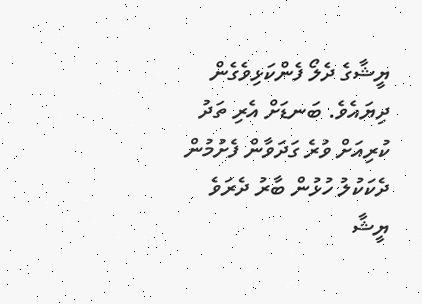ޔީޝާގެ ދެލޯ ފެންކަޅިވެގެން ދިޔައެވެ. ބަނޑަށް އެރި ތަދު ކުރިއަށް ވުރެ ގަދަވާން ފެށުމުން ދެކަކުލު ހުޅުން ބާރު ދެރަވެ ޔީޝާ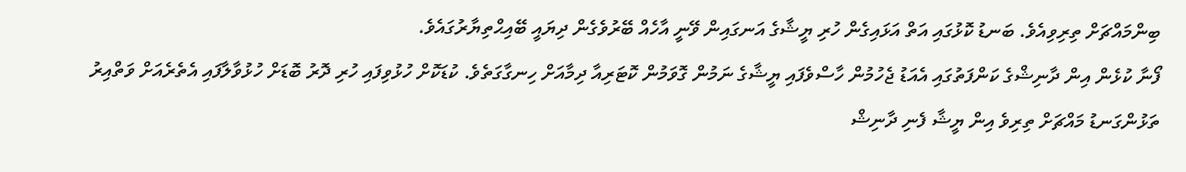ބިންމައްޗަށް ތިރިވިއެވެ. ބަނޑު ކޮޅުގައި އަތް އަޅައިގެން ހުރި ޔީޝާގެ އަނގައިން ވޭނީ އާހެއް ބޭރުވެގެން ދިޔައީ ބޭއިޙްތިޔާރުގައެވެ.
ފޯނާ ކުޅެން އިން ދާނިޝްގެ ކަންފަތުގައި އެއަޑު ޖެހުމުން ހާސްވެފައި ޔީޝާގެ ނަމުން ގޮވަމުން ކޮޓަރިއާ ދިމާއަށް ހިނގާގަތެވެ. ކުޑަކޮށް ހުޅުވިފައި ހުރި ދޮރު ބޮޑަށް ހުޅުވާލާފައި އެތެރެއަށް ވަތްއިރު ތަޅުންގަނޑު މައްޗަށް ތިރިވެ އިން ޔީޝާ ފެނި ދާނިޝް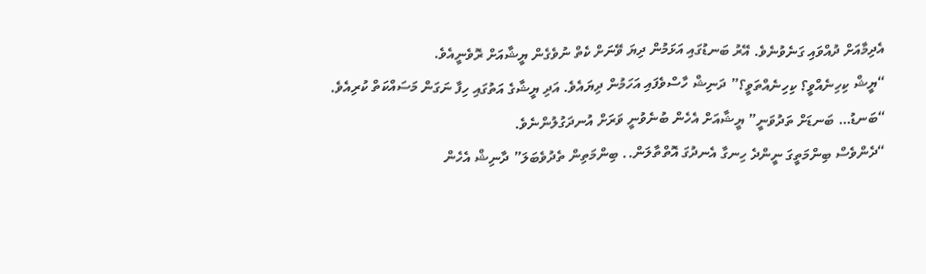އެދިމާއަށް ދުއްވައި ގަނެވުނެވެ. އޭރު ބަނޑުގައި އަޅަމުން ދިޔަ ވޭނަށް ކެތް ނުވެގެން ޔީޝާއަށް ރޮވެނީއެވެ.
“ޔީޝް ކިހިނެއްވީ؟ ކިހިނެއްތަވީ؟” ދަނިޝް ހާސްވެފައި އަހަމުން ދިޔައެވެ. އަދި ޔީޝާގެ އަތުގައި ހިފާ ނަގަން މަސައްކަތް ކުރިއެވެ.
“ބަނޑު… ބަނޑަށް ތަދުވަނީ” ޔީޝާއަށް އެހެން ބުނެވުނީ ވަރަށް އުނދަގުލުންނެވެ.
“ދެންވެސް ބިންމަތީގަ ނީންދެ ހިނގާ އެނދުގަ އޮތްތާލަން.. ބިންމަތިން ތެދުވެބަލަ” ދާނިޝް އެހެން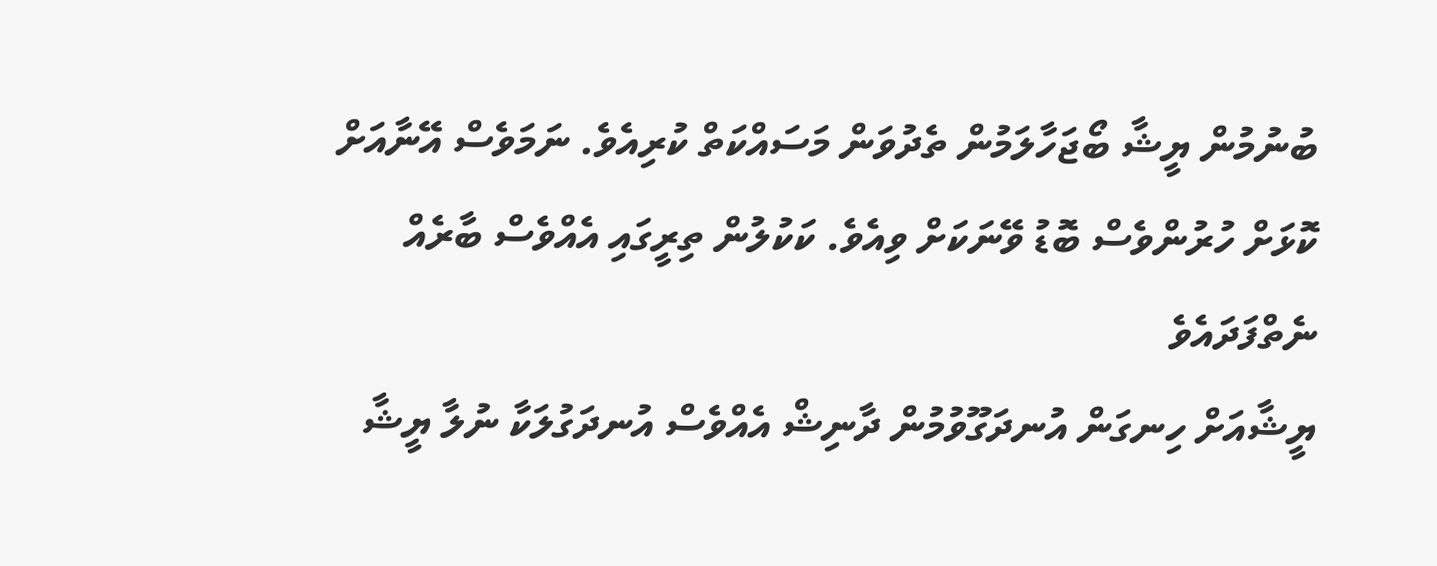ބުނުމުން ޔީޝާ ބޯޖަހާލަމުން ތެދުވަން މަސައްކަތް ކުރިއެވެ. ނަމަވެސް އޭނާއަށް ކޮޅަށް ހުރުންވެސް ބޮޑު ވޭނަކަށް ވިއެވެ. ކަކުލުން ތިރީގައި އެއްވެސް ބާރެއް ނެތްފަދައެވެ
ޔީޝާއަށް ހިނގަން އުނދަގޫވުމުން ދާނިޝް އެއްވެސް އުނދަގުލަކާ ނުލާ ޔީޝާ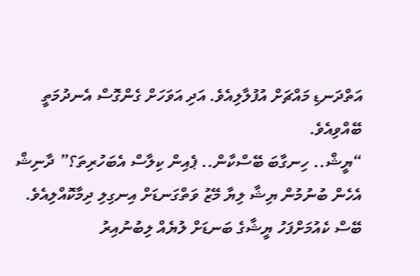އަތްދަނޑި މައްޗަށް އުފުލާލިއެވެ. އަދި އަވަހަށް ގެންގޮސް އެނދުމަތީ ބޭއްވިއެވެ.
“ޔީޝް.. ހިނގާބަ ބޭސްކާން.. ޕެއިން ކިލާސް އެބަހުރިތަ؟” ދާނިޝް އެހެން ބުނުމުން ޔިޝާ ލިޔާ މޭޒު ވަތްގަނޑަށް އިނގިލި ދިމާކޮއްލިއެވެ.
ބޭސް ކެއުމަށްފަހު ޔީޝާގެ ބަނޑަށް ލުޔެއް ލިބުނުއިރު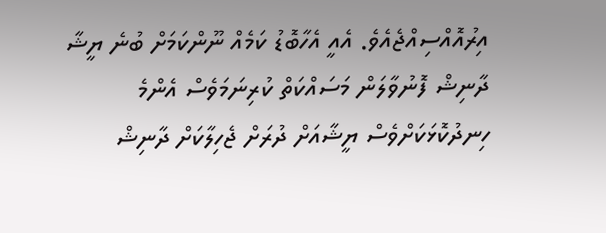އިރުއޮއްސިއްޖެއެވެ. އެއީ އެހާބޮޑު ކަމެއް ނޫންކަމަށް ބުނެ ޔީޝާ ދާނިޝް ފޮނުވާލަން މަސައްކަތް ކުރިނަމަވެސް އެންމެ ހިނދުކޮޅަކަށްވެސް ޔީޝާއަށް ދުރަށް ޖެހިލާކަށް ދާނިޝް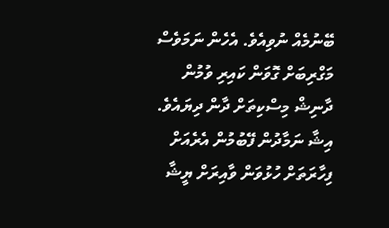ބޭނުމެއް ނުވިއެވެ. އެހެން ނަމަވެސް މަގްރިބަށް ގޮވަން ކައިރި ވުމުން ދާނިޝް މިސްކިތަށް ދާން ދިޔައެވެ.
އިޝާ ނަމާދުން ފޭބުމުން އެރެއަށް ފިހާރަތަށް ހުޅުވަން ވާއިރަށް ޔީޝާ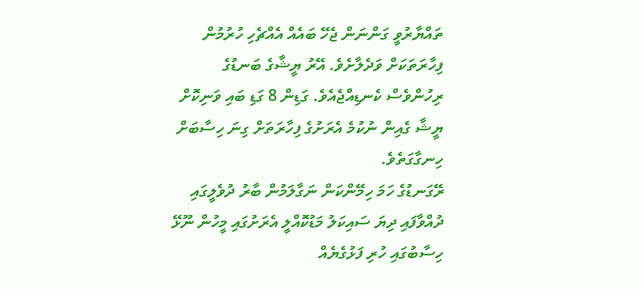ތައްޔާރުވީ ގަންނަން ޖެހޭ ބައެއް އެއްޗެހި ހުރުމުން ފިހާރަތަކަށް ވަދެލާށެވެ. އޭރު ޔީޝާގެ ބަނޑުގެ ރިހުންވެސް ކެނޑިއްޖެއެވެ. ގަޑިން 8 ގަޑި ބައި ވަނިކޮށް ޔީޝާ ގެއިން ނުކުމެ އެރަށުގެ ފިހާރަތަށް ގިނަ ހިސާބަށް ހިނގާގަތެވެ.
ރޭގަނޑުގެ ހަމަ ހިމޭންކަން ނަގާލަމުން ބާރު ދުވެލީގައި ދުއްވާފައި ދިޔަ ސައިކަލު މަޑުކޮއްލީ އެރަށުގައި މީހުން ނޫޅޭ ހިސާބުގައި ހުރި ފަޅުގެޔެއް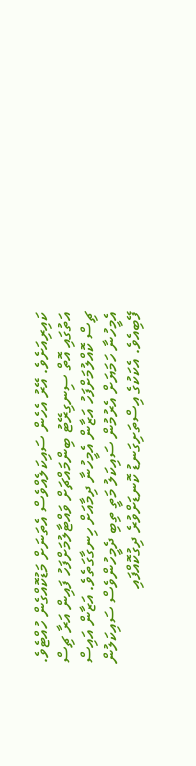ކައިރިއަށެވެ. އޭރު އެހެން ސައިކަލެއްވެސް އެތަނަށް މަޑުކޮއްގެން ހުއްޓެވެ. އަތުގައި އޮތް ސިނގިރޭޓު ބިންމައްޗަށް ވައްޓާލުމަށްފަހު ފައިން އަރާ ޗިސް ޗިސް ކޮއްލުމަށްފަހު އަޒާން އެމީހުނާ ދިމާއަށް ހިނގާގަތެވެ. އަޒާން އައިސް އެމީހުނާ ހަމަޔަށް އެރުމުން ސައިކަލު މަތީ ތިބި ދެމީހުންވެސް ސައިކަލުން ފޭބިއެވެ. އެކަކުގެ އިސްތަށިގަނޑު ކޮނޑަށްވުރެ ދިގުކޮއްފައި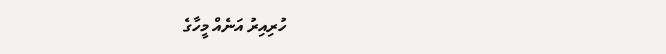ހުރިއިރު އަނެއް މީހާގެ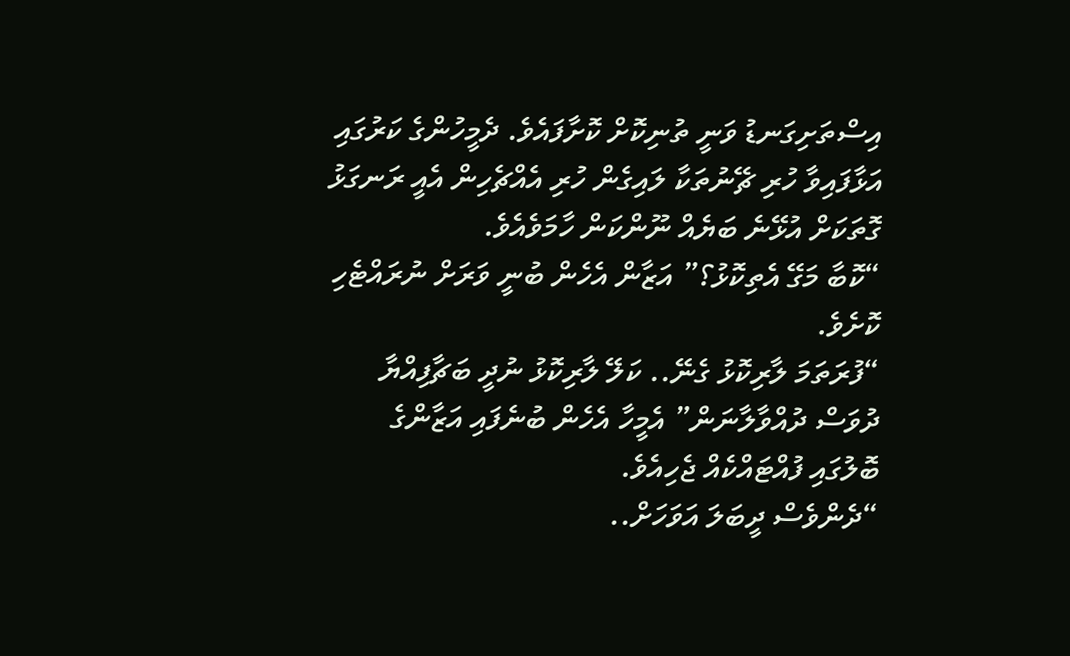އިސްތަށިގަނޑު ވަނީ ތުނިކޮށް ކޮށާފައެވެ. ދެމީހުންގެ ކަރުގައި އަޅާފައިވާ ހުރި ޗޭނުތަކާ ލައިގެން ހުރި އެއްޗެހިން އެއީ ރަނގަޅު ގޮތަކަށް އުޅޭނެ ބަޔެއް ނޫންކަން ހާމަވެއެވެ.
“ކޮބާ މަގޭ އެތިކޮޅު؟” އަޒާން އެހެން ބުނީ ވަރަށް ނުރައްޓެހި ކޮށެވެ.
“ފުރަތަމަ ލާރިކޮޅު ގެނޭ.. ކަލޭ ލާރިކޮޅު ނުދީ ބަޗާފިއްޔާ ދުވަސް ދުއްވާލާނަން” އެމީހާ އެހެން ބުނެފައި އަޒާންގެ ބޮލުގައި ފުއްޓައްކެއް ޖެހިއެވެ.
“ދެންވެސް ދީބަލަ އަވަހަށް..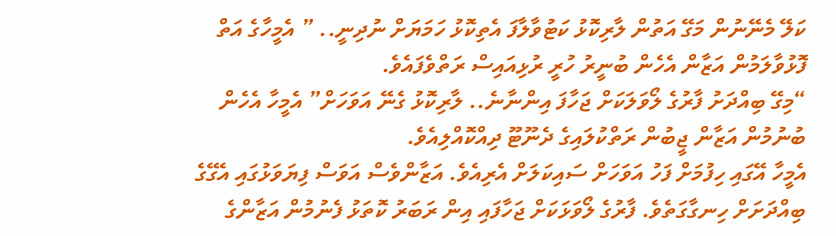ކަލޭ މެނޭނުން މަގޭ އަތުން ލާރިކޮޅު ކަޓުވާލާފަ އެތިކޮޅު ހަމަޔަށް ނުދިނީ.. ” އެމީހާގެ އަތް ފޮޅުވާލަމުން އަޒާން އެހެން ބުނީރު ހުރީ ރުޅިއައިސް ރަތްވެފައެވެ.
“މިގޭ ބިއްދަށު ފާރުގެ ލޯވަލަކަށް ޖަހާފަ އިންނާނެ.. ލާރިކޮޅު ގެނޭ އަވަހަށް” އެމީހާ އެހެން ބުނުމުން އަޒާން ޖީބުން ރަތްކުލައިގެ ދެނޫޓޫ ދިއްކޮއްލިއެވެ.
އެމީހާ އޭގައި ހިފުމަށް ފަހު އަވަހަށް ސައިކަލަށް އެރިއެވެ. އަޒާންވެސް އަވަސް ފިޔަވަޅުގައި އެގޭގެ ބިއްދަށަށް ހިނގާގަތެވެ. ފާރުގެ ލޯވަޅަކަށް ޖަހާފައި އިން ރަބަރު ކޮތަޅު ފެނުމުން އަޒާންގެ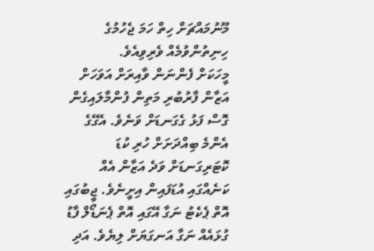މޫނުމައްޗަށް ހިތް ހަމަ ޖެހުމުގެ ހިނިތުންވުމެއް ވެރިވިއެވެ.
މީހަކަށް ފެންނަން ވާއިރަށް އަވަހަށް އަޒާން ފާރުބުރި މަތިން ފުންމާލައިގެން ގޮސް ފަޅު ގެގަނޑަށް ވަނެވެ. އެގޭގެ އެންމެ ބިއްދަށަށް ހުރި ކުޑަ ކޮޓަރިގަނޑަށް ވަދެ އަޒާން އެއް ކަނެއްގައި އުޑަފައިން އިށީނެވެ. ޖީބުގައި އޮތް ޕެކެޓު ނަގާ އޭގައި އޮތް ޕެނަޑޯލް ފާޑު ގުޅައެއް ނަގާ އަނގަޔަށް ލިޔެވެ. އަދި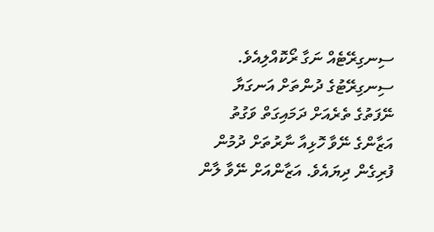ސިނގިރޭޓެއް ނަގާ ރޯކޮއްލިއެވެ. ސިނގިރޭޓުގެ ދުންތަށް އަނގަޔާ ނޭފަތުގެ ތެރެއަށް ދަމައިގަތް ވަގުތު އަޒާންގެ ނޭވާ ހޮޅިއާ ނާރުތަށް ދުމުން ފުރިގެން ދިޔައެވެ. އަޒާންއަށް ނޭވާ ލާން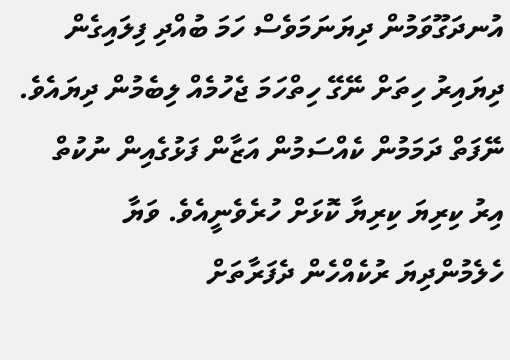އުނދަގޫވަމުން ދިޔަނަމަވެސް ހަމަ ބުއްދި ފިލައިގެން ދިޔައިރު ހިތަށް ނޭގޭ ހިތްހަމަ ޖެހުމެއް ލިބެމުން ދިޔައެވެ. ނޭފަތް ދަމަމުން ކެއްސަމުން އަޒާން ފަޅުގެއިން ނުކުތް އިރު ކިރިޔަ ކިރިޔާ ކޮޅަށް ހުރެވެނީއެވެ. ވަޔާ ހެލެމުންދިޔަ ރުކެއްހެން ދެފަރާތަށް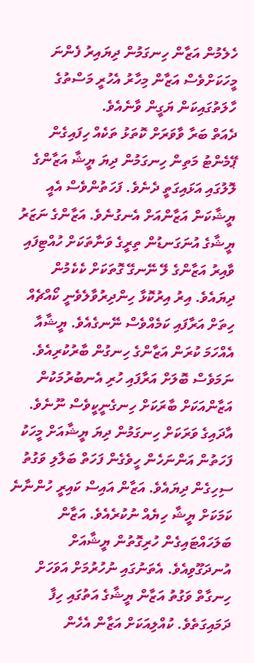ހެލެމުން އަޒާން ހިނގަމުން ދިޔައިރު ފެންނަ މީހަކަށްވެސް އަޒާން މިހާރު އެހުރީ މަސްތުގެ ހާލަތުގައިކަން ޔަގީން ވާނެއެވެ.
ދެއަތް ބަރާ ވާވަރަށް ކޮތަޅު ތަކެއް ހިފައިގެން ޕޭމެންޓު މަތިން ހިނގަމުން ދިޔަ ޔީޝާ އަޒާންގެ ލޮލުގައި އަޅައިގަތީ ދެނެވެ. ފަހަތުންވެސް އެއީ ޔީޝާކަން އަޒާންއަށް އެނގުނެވެ. އަޒާންގެ ނަޒަރު ޔީޝާގެ އުނަގަނޑުން ތިރީގެ ވަނާތަކަށް ހުއްޓިފައި ވާއިރު އަޒާންގެ ލޭ ނޭނގޭ ގޮތަކަށް ކެކެމުން ދިޔައެވެ. އިރު އިރުކޮޅާ ހިންދިރުވާލެވެނީ ކޯއްޗެއް ހިތަށް އަރާފައި ކަމެއްވެސް ނޭނގެއެވެ. ޔީޝާއާ އެއްހަމަ ކުރަން އަޒާންގެ ހިނގުން ބާރުކުރިއެވެ. ނަމަވެސް ބޮލަށް އަރާފައި ހުރި އެނބުރުމަކުން އަޒާންއަކަށް ބާރަކަށް ހިނގެނީކީވެސް ނޫނެވެ.
އާދައިގެ ވަރަކަށް ހިނގަމުން ދިޔަ ޔީޝާއަށް މީހަކު ފަހަތުން އަންނަހެން ހީވެގެން ފަހަތް ބަލާލި ވަގުތު ސިހިގެން ދިޔައެވެ. އަޒާން އައިސް ކައިރީ ހުންނާނެ ކަމަކަށް ޔީޝާ ހިޔެއް ނުކުރެއެވެ. އަޒާން ބަލަހައްޓައިގެން ހުރިގޮތުން ޔީޝާއަށް އުނދަގޫވިއެވެ. އެތަނުގައި ނުހުރުމަށް އަވަހަށް ހިނގާތް ވަގުތު އަޒާން ޔީޝާގެ އަތުގައި ހިފާ ދަމައިގަތެވެ. ކުއްލިއަކަށް އަޒާން އެހެން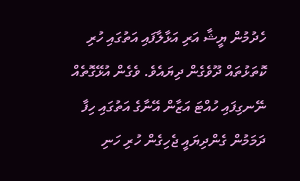ހެދުމުން ޔީޝާ އަރި އަޅާލާފައި އަތުގައި ހުރި ކޮތަޅުތައް ދޫވެގެން ދިޔައެވެ. ވެގެން އުޅޭގޮތެއް ނޭނގިފައި ހުއްޓަ އަޒާން އޭނާގެ އަތުގައި ހިފާ ދަމަމުން ގެންދިޔައީ ޖެހިގެން ހުރި ހަނި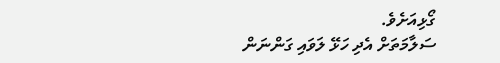ގޯޅިއަށެވެ.
ސަލާމަތަށް އެދި ހަޅޭ ލަވައި ގަންނަން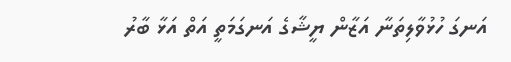އަނގަ ހުޅުވާލިތަނާ އަޒާން ޔީޝާގެ އަނގަމަތީ އަތް އަޅާ ބާރު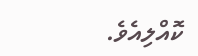ކޮއްލިއެވެ.